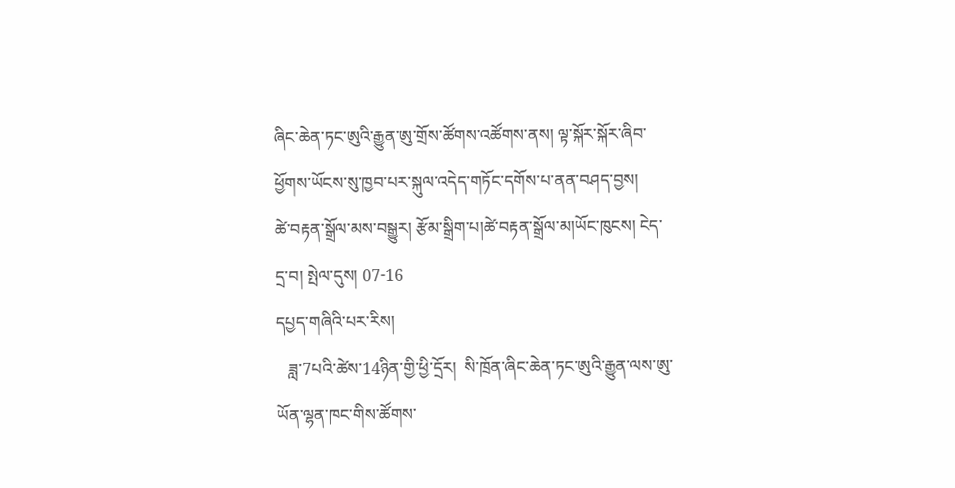ཞིང་ཆེན་ཏང་ཨུའི་རྒྱུན་ཨུ་གྲོས་ཚོགས་འཚོགས་ནས། ལྟ་སྐོར་སྐོར་ཞིབ་ཕྱོགས་ཡོངས་སུ་ཁྱབ་པར་སྐུལ་འདེད་གཏོང་དགོས་པ་ནན་བཤད་བྱས།
ཚེ་བརྟན་སྒྲོལ་མས་བསྒྱུར། རྩོམ་སྒྲིག་པ།ཚེ་བརྟན་སྒྲོལ་མ།ཡོང་ཁུངས། ངེད་དྲ་བ། སྤེལ་དུས། 07-16
དཔྱད་གཞིའི་པར་རིས།
   ཟླ་7པའི་ཚེས་14ཉིན་གྱི་ཕྱི་དྲོར།  སི་ཁྲོན་ཞིང་ཆེན་ཏང་ཨུའི་རྒྱུན་ལས་ཨུ་ཡོན་ལྷན་ཁང་གིས་ཚོགས་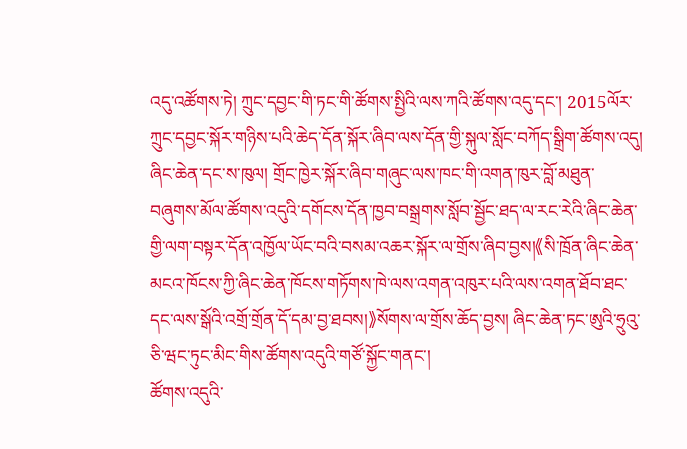འདུ་འཚོགས་ཏེ། ཀྲུང་དབྱང་གི་ཏང་གི་ཚོགས་སྤྱིའི་ལས་ཀའི་ཚོགས་འདུ་དང་། 2015ལོར་ཀྲུང་དབྱང་སྐོར་གཉིས་པའི་ཆེད་དོན་སྐོར་ཞིབ་ལས་དོན་གྱི་སྐུལ་སློང་བཀོད་སྒྲིག་ཚོགས་འདུ། ཞིང་ཆེན་དང་ས་ཁུལ། གྲོང་ཁྱེར་སྐོར་ཞིབ་གཞུང་ལས་ཁང་གི་འགན་ཁུར་བློ་མཐུན་བཞུགས་མོལ་ཚོགས་འདུའི་དགོངས་དོན་ཁྱབ་བསྒྲགས་སློབ་སྦྱོང་ཐད་ལ་རང་རེའི་ཞིང་ཆེན་གྱི་ལག་བསྟར་དོན་འཁྱོལ་ཡོང་བའི་བསམ་འཆར་སྐོར་ལ་གྲོས་ཞིབ་བྱས།《སི་ཁྲོན་ཞིང་ཆེན་མངའ་ཁོངས་ཀྱི་ཞིང་ཆེན་ཁོངས་གཏོགས་ཁེ་ལས་འགན་འཁུར་པའི་ལས་འགན་ཐོབ་ཐང་དང་ལས་སྒོའི་འགྲོ་གྲོན་དོ་དམ་བྱ་ཐབས།》སོགས་ལ་གྲོས་ཆོད་བྱས། ཞིང་ཆེན་ཏང་ཨུའི་ཧྲུའུ་ཅི་ཝང་ཏུང་མིང་གིས་ཚོགས་འདུའི་གཙོ་སྐྱོང་གནང་།
ཚོགས་འདུའི་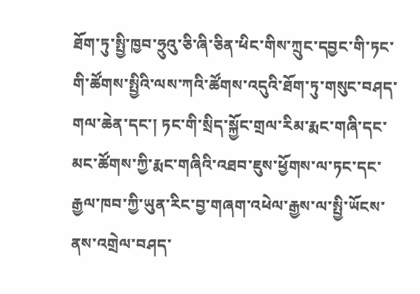ཐོག་ཏུ་སྤྱི་ཁྱབ་ཧྲུའུ་ཅི་ཞི་ཅིན་ཕིང་གིས་ཀྲུང་དབྱང་གི་ཏང་གི་ཚོགས་སྤྱིའི་ལས་ཀའི་ཚོགས་འདུའི་ཐོག་ཏུ་གསུང་བཤད་གལ་ཆེན་དང་། ཏང་གི་སྲིད་སྐྱོང་གྲལ་རིམ་རྨང་གཞི་དང་མང་ཚོགས་ཀྱི་རྨང་གཞིའི་འཐབ་ཇུས་ཕྱོགས་ལ་ཏང་དང་རྒྱལ་ཁབ་ཀྱི་ཡུན་རིང་བྱ་གཞག་འཕེལ་རྒྱས་ལ་སྤྱི་ཡོངས་ནས་འགྲེལ་བཤད་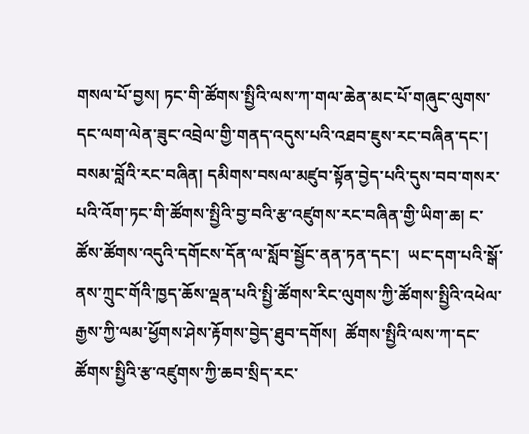གསལ་པོ་བྱས། ཏང་གི་ཚོགས་སྤྱིའི་ལས་ཀ་གལ་ཆེན་མང་པོ་གཞུང་ལུགས་དང་ལག་ལེན་ཟུང་འབྲེལ་གྱི་གནད་འདུས་པའི་འཐབ་ཇུས་རང་བཞིན་དང་།  བསམ་བློའི་རང་བཞིན། དམིགས་བསལ་མཛུབ་སྟོན་བྱེད་པའི་དུས་བབ་གསར་པའི་འོག་ཏང་གི་ཚོགས་སྤྱིའི་བྱ་བའི་རྩ་འཛུགས་རང་བཞིན་གྱི་ཡིག་ཆ། ང་ཚོས་ཚོགས་འདུའི་དགོངས་དོན་ལ་སློབ་སྦྱོང་ནན་ཏན་དང་།  ཡང་དག་པའི་སྒོ་ནས་ཀྲུང་གོའི་ཁྱད་ཆོས་ལྡན་པའི་སྤྱི་ཚོགས་རིང་ལུགས་ཀྱི་ཚོགས་སྤྱིའི་འཕེལ་རྒྱས་ཀྱི་ལམ་ཕྱོགས་ཤེས་རྟོགས་བྱེད་ཐུབ་དགོས།  ཚོགས་སྤྱིའི་ལས་ཀ་དང་ཚོགས་སྤྱིའི་རྩ་འཛུགས་ཀྱི་ཆབ་སྲིད་རང་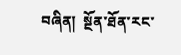བཞིན།  སྔོན་ཐོན་རང་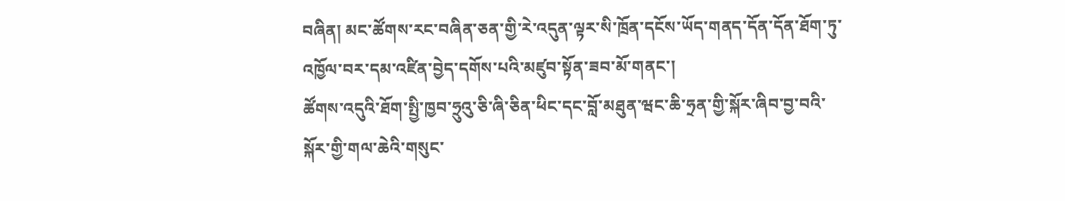བཞིན། མང་ཚོགས་རང་བཞིན་ཅན་གྱི་རེ་འདུན་ལྟར་སི་ཁྲོན་དངོས་ཡོད་གནད་དོན་དོན་ཐོག་ཏུ་འཁྱོལ་བར་དམ་འཛིན་བྱེད་དགོས་པའི་མཛུབ་སྟོན་ཟབ་མོ་གནང་།
ཚོགས་འདུའི་ཐོག་སྤྱི་ཁྱབ་ཧྲུའུ་ཅི་ཞི་ཅིན་ཕིང་དང་བློ་མཐུན་ཝང་ཆི་ཧྲན་གྱི་སྐོར་ཞིབ་བྱ་བའི་སྐོར་གྱི་གལ་ཆེའི་གསུང་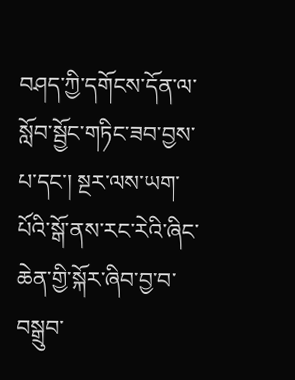བཤད་ཀྱི་དགོངས་དོན་ལ་སློབ་སྦྱོང་གཏིང་ཟབ་བྱས་པ་དང་། སྔར་ལས་ཡག་པོའི་སྒོ་ནས་རང་རེའི་ཞིང་ཆེན་གྱི་སྐོར་ཞིབ་བྱ་བ་བསྒྲུབ་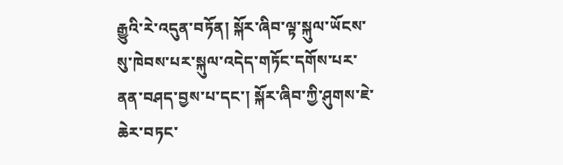རྒྱུའི་རེ་འདུན་བཏོན། སྐོར་ཞིབ་ལྟ་སྐུལ་ཡོངས་སུ་ཁེབས་པར་སྐུལ་འདེད་གཏོང་དགོས་པར་ནན་བཤད་བྱས་པ་དང་། སྐོར་ཞིབ་ཀྱི་ཤུགས་ཇེ་ཆེར་བཏང་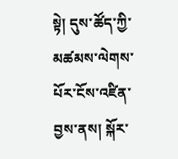སྟེ། དུས་ཚོད་ཀྱི་མཚམས་ལེགས་པོར་ངོས་འཛིན་བྱས་ནས། སྐོར་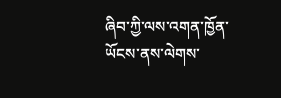ཞིབ་ཀྱི་ལས་འགན་ཁྱོན་ཡོངས་ནས་ལེགས་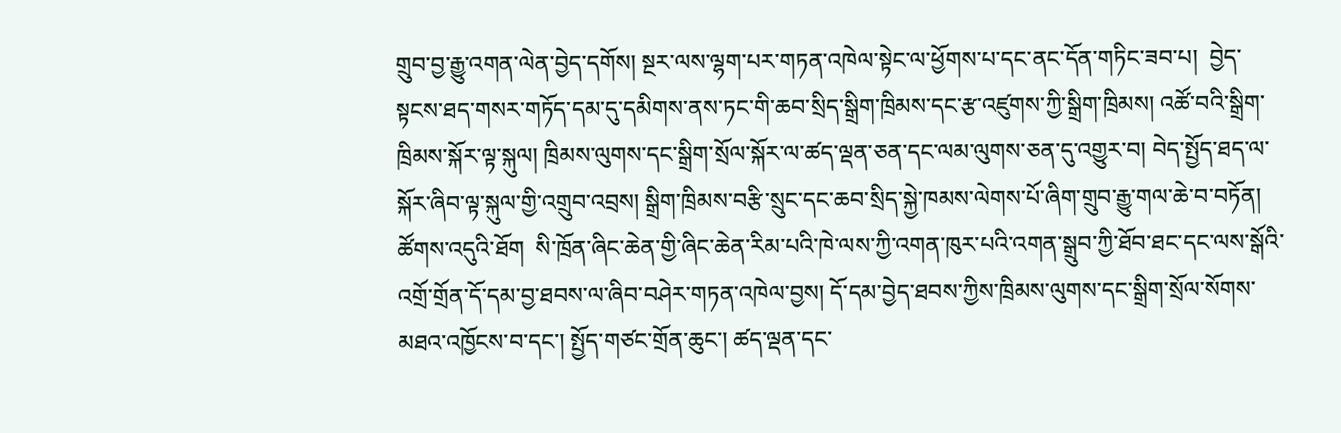གྲུབ་བྱ་རྒྱུ་འགན་ལེན་བྱེད་དགོས། སྔར་ལས་ལྷག་པར་གཏན་འཁེལ་སྟེང་ལ་ཕྱོགས་པ་དང་ནང་དོན་གཏིང་ཟབ་པ།  བྱེད་སྟངས་ཐད་གསར་གཏོད་དམ་དུ་དམིགས་ནས་ཏང་གི་ཆབ་སྲིད་སྒྲིག་ཁྲིམས་དང་རྩ་འཛུགས་ཀྱི་སྒྲིག་ཁྲིམས། འཚོ་བའི་སྒྲིག་ཁྲིམས་སྐོར་ལྟ་སྐུལ། ཁྲིམས་ལུགས་དང་སྒྲིག་སྲོལ་སྐོར་ལ་ཚད་ལྡན་ཅན་དང་ལམ་ལུགས་ཅན་དུ་འགྱུར་བ། བེད་སྤྱོད་ཐད་ལ་སྐོར་ཞིབ་ལྟ་སྐུལ་གྱི་འགྲུབ་འབྲས། སྒྲིག་ཁྲིམས་བརྩི་སྲུང་དང་ཆབ་སྲིད་སྐྱེ་ཁམས་ལེགས་པོ་ཞིག་གྲུབ་རྒྱུ་གལ་ཆེ་བ་བཏོན།
ཚོགས་འདུའི་ཐོག  སི་ཁྲོན་ཞིང་ཆེན་གྱི་ཞིང་ཆེན་རིམ་པའི་ཁེ་ལས་ཀྱི་འགན་ཁུར་པའི་འགན་སྒྲུབ་ཀྱི་ཐོབ་ཐང་དང་ལས་སྒོའི་འགྲོ་གྲོན་དོ་དམ་བྱ་ཐབས་ལ་ཞིབ་བཤེར་གཏན་འཁེལ་བྱས། དོ་དམ་བྱེད་ཐབས་ཀྱིས་ཁྲིམས་ལུགས་དང་སྒྲིག་སྲོལ་སོགས་མཐའ་འཁྱོངས་བ་དང་། སྤྱོད་གཙང་གྲོན་ཆུང་། ཚད་ལྡན་དང་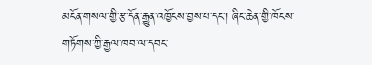མངོན་གསལ་གྱི་རྩ་དོན་རྒྱུན་འཁྱོངས་བྱས་པ་དང་། ཞིང་ཆེན་གྱི་ཁོངས་གཏོགས་ཀྱི་རྒྱལ་ཁབ་ལ་དབང་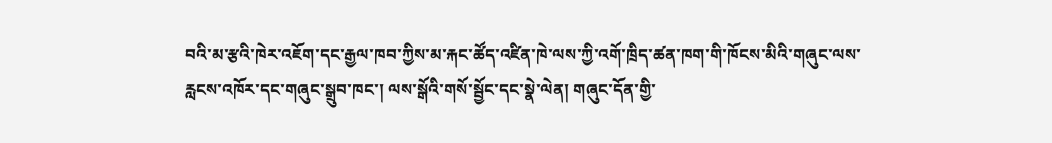བའི་མ་རྩའི་ཁེར་འཇོག་དང་རྒྱལ་ཁབ་ཀྱིས་མ་རྐང་ཚོད་འཛིན་ཁེ་ལས་ཀྱི་འགོ་ཁྲིད་ཚན་ཁག་གི་ཁོངས་མིའི་གཞུང་ལས་རླངས་འཁོར་དང་གཞུང་སྒྲུབ་ཁང་། ལས་སྒོའི་གསོ་སྦྱོང་དང་སྣེ་ལེན། གཞུང་དོན་གྱི་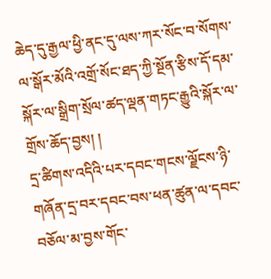ཆེད་དུ་རྒྱལ་ཕྱི་ནང་དུ་ལས་ཀར་སོང་བ་སོགས་ལ་སྒོར་མོའི་འགྲོ་སོང་ཐད་ཀྱི་སྔོན་རྩིས་དོ་དམ་སྐོར་ལ་སྒྲིག་སྲོལ་ཚད་ལྡན་གཏང་རྒྱུའི་སྐོར་ལ་གྲོས་ཆོད་བྱས། །
དྲ་ཚིགས་འདིའི་པར་དབང་གངས་ལྗོངས་ཉི་གཞོན་དྲ་བར་དབང་བས་ཕན་ཚུན་ལ་དབང་བཅོལ་མ་བྱས་གོང་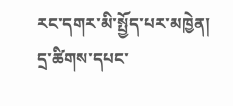རང་དགར་མི་སྤྱོད་པར་མཁྱེན།
དྲ་ཚིགས་དཔང་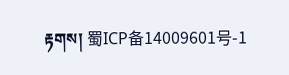རྟགས། 蜀ICP备14009601号-1